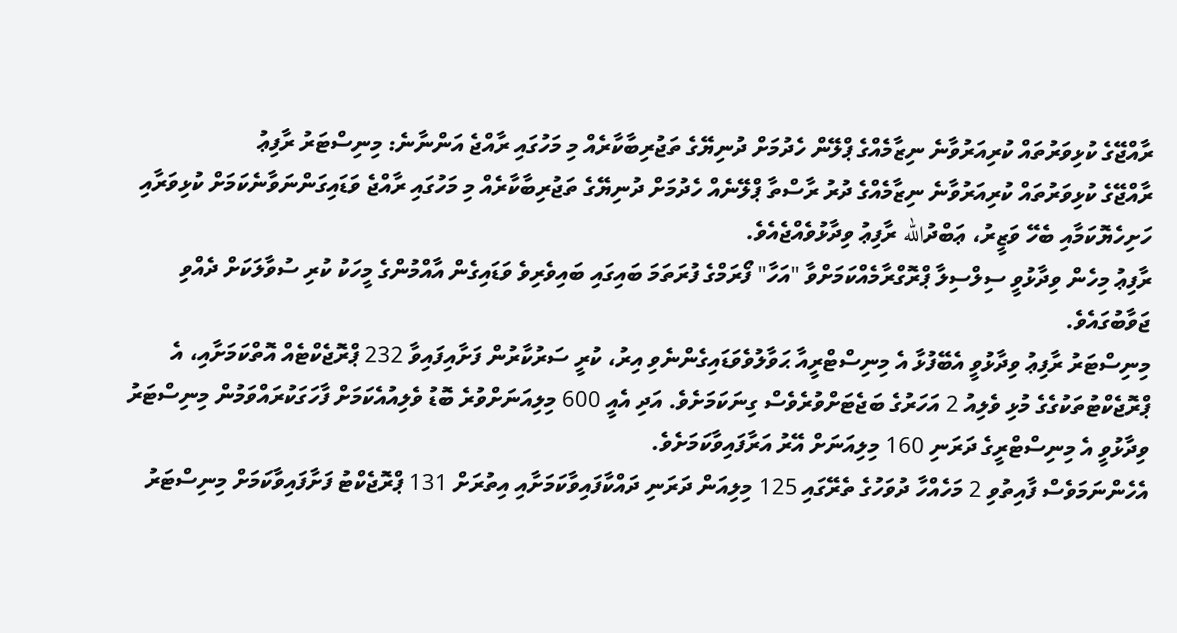ރާއްޖޭގެ ކުޅިވަރުތައް ކުރިއަރުވާނެ ނިޒާމެއްގެ ޕްލޭން ހެދުމަށް ދުނިޔޭގެ ތަޖުރިބާކާރެއް މި މަހުގައި ރާއްޖެ އަންނާނެ: މިނިސްޓަރު ރާފިޢު
ރާއްޖޭގެ ކުޅިވަރުތައް ކުރިއަރުވާނެ ނިޒާމެއްގެ ދުރު ރާސްތާ ޕްލޭނެއް ހެދުމަށް ދުނިޔޭގެ ތަޖުރިބާކާރެއް މި މަހުގައި ރާއްޖެ ވަޑައިގަންނަވާނެކަމަށް ކުޅިވަރާއި ހަށިހެޔޮކަމާއި ބެހޭ ވަޒީރު، ޢަބްދުالله ރާފިޢު ވިދާޅުވެއްޖެއެވެ.
ރާފިޢު މިހެން ވިދާޅުވީ ސިލްސިލާ ޕްރޮގްރާމެއްކަމަށްވާ "އަހާ" ފޯރަމްގެ ފުރަތަމަ ބައިގައި ބައިވެރިވެ ވަޑައިގެން އާއްމުންގެ މީހަކު ކުރި ސުވާލަކަށް ދެއްވި ޖަވާބުގައެވެ.
މިނިސްޓަރު ރާފިޢު ވިދާޅުވީ އެބޭފުޅާ އެ މިނިސްޓްރީއާ ޙަވާލުވެވަޑައިގެންނެވި އިރު، ކުރީ ސަރުކާރުން ފަށާއިފައިވާ 232 ޕްރޮޖެކްޓެއް އޮތްކަމަށާއި، އެ ޕްރޮޖެކްޓުތަކުގެގެ މުޅި ވެލިއު 2 އަހަރުގެ ބަޖެޓަށްވުރެވެސް ގިނަކަމަށެވެ. އަދި އެއީ 600 މިލިއަނަށްވުރެ ބޮޑު ވެލިއުއެކަމަށް ފާހަގަކުރައްވަމުން މިނިސްޓަރު ވިދާޅުވީ އެ މިނިސްޓްރީގެ ދަރަނި 160 މިލިއަނަށް އޭރު އަރާފައިވާކަމަށެވެ.
އެހެންނަމަވެސް ފާއިތުވި 2 މަހެއްހާ ދުވަހުގެ ތެރޭގައި 125 މިލިއަން ދަރަނި ދައްކާފައިވާކަމަށާއި އިތުރަށް 131 ޕްރޮޖެކްޓު ފަށާފައިވާކަމަށް މިނިސްޓަރު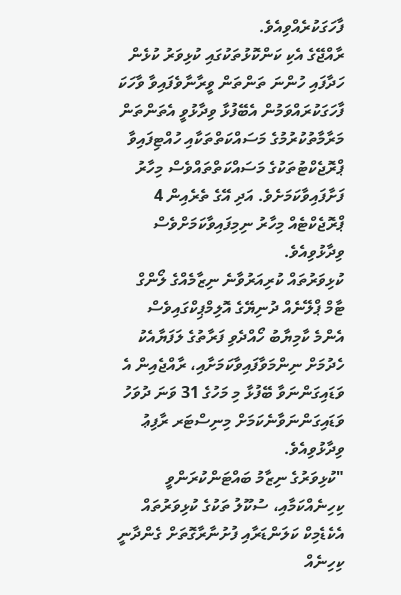ފާހަގަކުރެއްވިއެވެ.
ރާއްޖޭގެ އެކި ކަންކޮޅުތަކުގައި ކުޅިވަރު ކުޅެން ހަދާފައި ހުންނަ ތަންތަން ވީރާނާވެފައިވާ ވާހަކަ ފާހަގަކުރައްވަމުން އެބޭފުޅާ ވިދާޅުވީ އެތަންތަން މަރާމާތުކުރުމުގެ މަސައްކަތްތަކާއި ހުއްޓިފައިވާ ޕްރޮޖެކްޓުތަކުގެ މަސައްކަތްތައްވެސް މިހާރު ފަށާފައިވާކަމަށެވެ. އަދި އޭގެ ތެރެއިން 4 ޕްރޮޖެކްޓެއް މިހާރު ނިމިފައިވާކަމަށްވެސް ވިދާޅުވިއެވެ.
ކުޅިވަރުތައް ކުރިއަރުވާނެ ނިޒާމެއްގެ ލޯންގް ޓާމް ޕްލޭނެއް ދުނިޔޭގެ އޮލިމްޕިކްގައިވެސް އެންމެ ކާމިޔާބު ހޯއްދެވި ފަރާތުގެ ލަފަޔާއެކު ހެދުމަށް ނިންމަވާފައިވާކަމަށާއި، ރާއްޖެއިން އެ ވަޑައިގަންނަވާ ބޭފުޅާ މި މަހުގެ 31 ވަނަ ދުވަހު ވަޑައިގަންނަވާނެކަމަށް މިނިސްޓަރ ރާފިޢު ވިދާޅުވިއެވެ.
"ކުޅިވަރުގެ ނިޒާމު ބައްޓަންކުރަންވީ ކިހިނެއްކަމާއި، ސުކޫލު ތަކުގެ ކުޅިވަރުތައް އެކެޑެމިކް ކަލަންޑަރާއި ފުށުނާރާގޮތަށް ގެންދާނީ ކިހިނެއް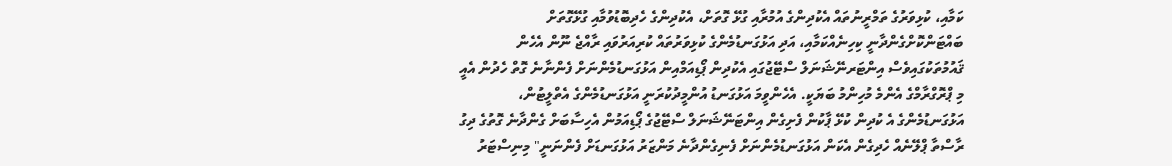ކަމާއި، ކުޅިވަރުގެ ތަމްރީނުތައް އެކުދިންގެ އުމުރާއި ގުޅޭ ގޮތަށް، އެކުދިންގެ ހެދިބޮޑުވުމާއި ގުޅޭގޮތަށް ބައްޓަންކޮށްގެންދާނީ ކިހިނެއްކަމާއި، އަދި އަޅުގަނޑުމެންގެ ކުޅިވަރުތައް ކުރިއަރުވައި ރާއްޖެ ނޫން އެހެން ޤައުމުތަކުގައިވެސް އިންޓަރނޭޝަނަލް ސްޓޭޖުގައި އެކުދިން ޕޯޑިއަމްއިން އަޅުގަނޑުމެންނަށް ފެންނާނެ ގޮތް ހެދުން އެއީ މި ޕްރޮގްރާމްގެ އެންމެ މުހިންމު ބަޔަކީ. އެހެންވީމަ އަޅުގަނޑު އުންމީދުކުރަނީ އަޅުގަނޑުމެންގެ އެތްލީޓުން، އަޅުގަނޑުމެންގެ އެ ކުދިން ކުޅޭ ޕާކުން ފެށިގެން އިންޓަނޭޝަނަލް ސްޓޭޖުގެ ޕޯޑިއަމުން އެހިސާބަށް ގެންދާނެ ގޮތުގެ ދިގު ރާސްތާ ޕްލޭނެއް ހެދިގެން އެކަން އަޅުގަނޑުމެންނަށް ފެނިގެންދާނެ މަންޒަރު އަޅުގަނޑަށް ފެންނަނީ" މިނިސްޓަރު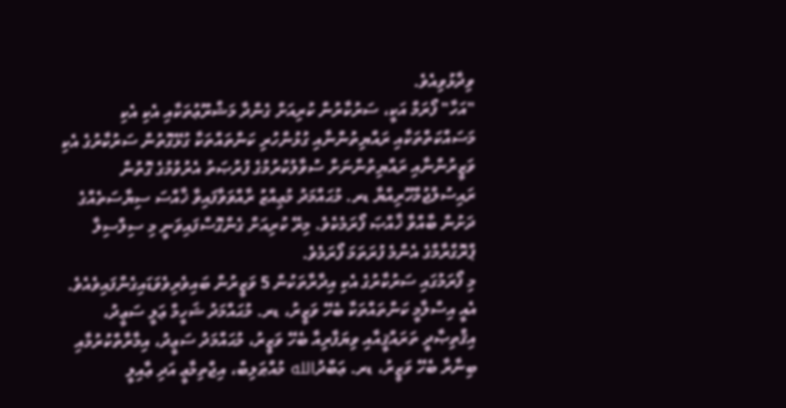ވިދާޅުވިއެވެ.
"އަހާ" ފޯރަމް އަކީ، ސަރުކާރުން ކުރިއަށް ގެންދާ މަޝްރޫޢުތަކާއި އެކި އެކި މަސައްކަތްތަކާއި ރައްޔިތުންނާއި ގުޅުންހުރި ކަންތައްތަކާ ގުޅޭގޮތުން ސަރުކާރުގެ އެކި ވަޒީރުންނާއި ރައްޔިތުންނަށް ސުވާލުކުރުމުގެ ފުރުޞަތު އެރުވުމުގެ ގޮތުން ރައިސުލްޖުމްހޫރިއްޔާ ޑރ. މުޙައްމަދު މުޢިއްޒު ރާއްވަވާފައިވާ ޚާއްސަ ސިޔާސަތެއްގެ ދަށުން ބާއްވާ ޚާއްޞަ ފޯރަމެކެވެ. މިރޭ ކުރިއަށް ގެންގޮސްފައިވަނީ މި ސިލްސިލާ ޕްރޮގްރާމްގެ އެންމެ ފުރަތަމަ ފޯރަމެވެ.
މި ފޯރަމުގައި ސަރުކާރުގެ އެކި އިދާރާތަކުން 5 ވަޒީރުން ބައިވެރިވެވަޑައިގެންފައިވެއެވެ. އެއީ އިސްލާމީ ކަންތައްތަކާ ބެހޭ ވަޒީރު، ޑރ. މުޙައްމަދު ޝަހީމް ޢަލީ ސަޢީދު، އިޤްތިޞާދީ ތަރައްޤީއާއި ވިޔަފާރިއާ ބެހޭ ވަޒީރު، މުޙައްމަދު ސަޢީދު، އިމާރާތްކުރުމާއި ބިނާރާ ބެހޭ ވަޒީރު، ޑރ. ޢަބްދުالله މުއްޠަލިބް، އިޖްތިމާޢީ އަދި ޢާއިލީ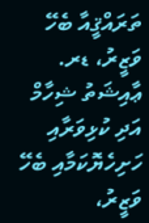ތަރައްޤީއާ ބެހޭ ވަޒީރު، ޑރ. ޢާއިޝަތު ޝިހާމް އަދި ކުޅިވަރާއި ހަށިހެޔޮކަމާއި ބެހޭ ވަޒީރު،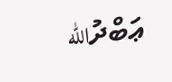ޢަބްދުالله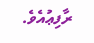ރާފިޢުއެވެ.